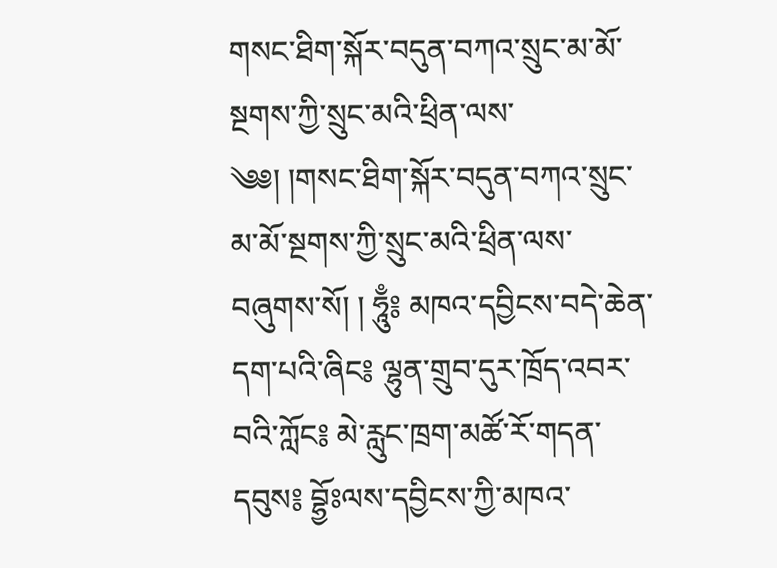གསང་ཐིག་སྐོར་བདུན་བཀའ་སྲུང་མ་མོ་སྔགས་ཀྱི་སྲུང་མའི་ཕྲིན་ལས་
༄༅། །གསང་ཐིག་སྐོར་བདུན་བཀའ་སྲུང་མ་མོ་སྔགས་ཀྱི་སྲུང་མའི་ཕྲིན་ལས་བཞུགས་སོ། ། ཧཱུྃ༔ མཁའ་དབྱིངས་བདེ་ཆེན་དག་པའི་ཞིང༔ ལྷུན་གྲུབ་དུར་ཁྲོད་འབར་བའི་ཀློང༔ མེ་རླུང་ཁྲག་མཚོ་རོ་གདན་དབུས༔ བྷྱོཿལས་དབྱིངས་ཀྱི་མཁའ་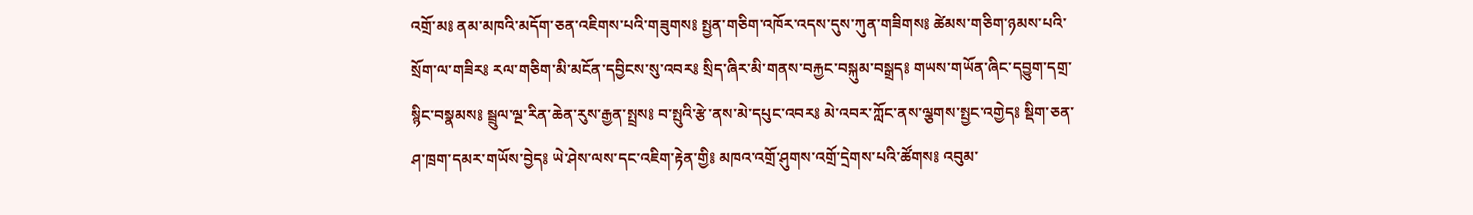འགྲོ་མ༔ ནམ་མཁའི་མདོག་ཅན་འཇིགས་པའི་གཟུགས༔ སྤྱན་གཅིག་འཁོར་འདས་དུས་ཀུན་གཟིགས༔ ཚེམས་གཅིག་ཉམས་པའི་སྲོག་ལ་གཟིར༔ རལ་གཅིག་མི་མངོན་དབྱིངས་སུ་འབར༔ སྲིད་ཞིར་མི་གནས་བརྐྱང་བསྐུམ་བསྒྲད༔ གཡས་གཡོན་ཞིང་དབྱུག་དགྲ་སྙིང་བསྣམས༔ སྦྲུལ་ལྔ་རིན་ཆེན་རུས་རྒྱན་སྤྲས༔ བ་སྤུའི་རྩེ་ནས་མེ་དཔུང་འབར༔ མེ་འབར་ཀློང་ནས་ལྕགས་སྤྱང་འགྱེད༔ སྡིག་ཅན་ཤ་ཁྲག་དམར་གཡོས་བྱེད༔ ཡེ་ཤེས་ལས་དང་འཇིག་རྟེན་གྱི༔ མཁའ་འགྲོ་ཤུགས་འགྲོ་དྲེགས་པའི་ཚོགས༔ འབུམ་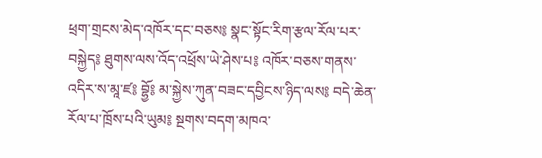ཕྲག་གྲངས་མེད་འཁོར་དང་བཅས༔ སྣང་སྟོང་རིག་རྩལ་རོལ་པར་བསྐྱེད༔ ཐུགས་ལས་འོད་འཕྲོས་ཡེ་ཤེས་པ༔ འཁོར་བཅས་གནས་འདིར་ས་མཱ་ཛ༔ བྷྱོ༔ མ་སྐྱེས་ཀུན་བཟང་དབྱིངས་ཉིད་ལས༔ བདེ་ཆེན་རོལ་པ་ཁྲོས་པའི་ཡུམ༔ སྔགས་བདག་མཁའ་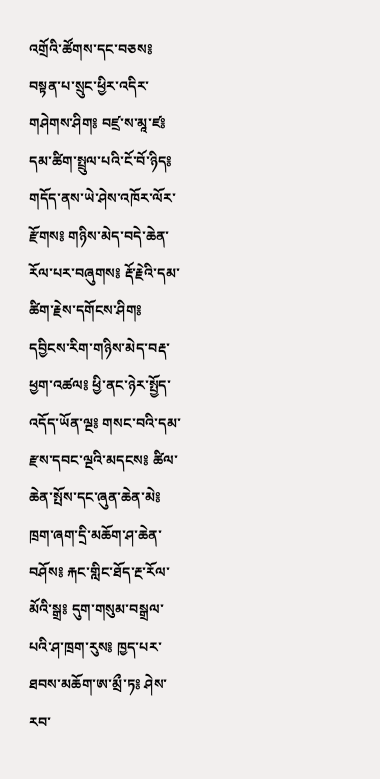འགྲོའི་ཚོགས་དང་བཅས༔ བསྟན་པ་སྲུང་ཕྱིར་འདིར་གཤེགས་ཤིག༔ བཛྲ་ས་མཱ་ཛ༔ དམ་ཚིག་སྤྲུལ་པའི་ངོ་བོ་ཉིད༔ གདོད་ནས་ཡེ་ཤེས་འཁོར་ལོར་རྫོགས༔ གཉིས་མེད་བདེ་ཆེན་རོལ་པར་བཞུགས༔ རྡོ་རྗེའི་དམ་ཚིག་རྗེས་དགོངས་ཤིག༔ དབྱིངས་རིག་གཉིས་མེད་བརྡ་ཕྱག་འཚལ༔ ཕྱི་ནང་ཉེར་སྤྱོད་འདོད་ཡོན་ལྔ༔ གསང་བའི་དམ་རྫས་དབང་ལྔའི་མདངས༔ ཚིལ་ཆེན་སྤོས་དང་ཞུན་ཆེན་མེ༔ ཁྲག་ཞག་དྲི་མཆོག་ཤ་ཆེན་བཤོས༔ རྐང་གླིང་ཐོད་རྔ་རོལ་མོའི་སྒྲ༔ དུག་གསུམ་བསྒྲལ་པའི་ཤ་ཁྲག་རུས༔ ཁྱད་པར་ཐབས་མཆོག་ཨ་མྲྀ་ཏ༔ ཤེས་རབ་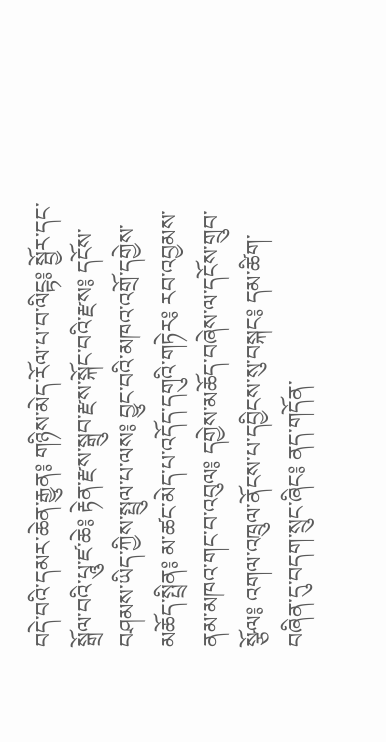བདེ་བའི་དམར་ཆེན་རྒྱུན༔ གཉིས་མེད་རོལ་པ་བ་ལིངྟ༔ སྦྱོར་དང་སྒྲོལ་བའི་པཱུ་ཛ་ཆེ༔ རྟེན་རྫས་སྒྲུབ་རྫས་སྐོང་བའི་རྫས༔ དངོས་བཤམས་ཡིད་ཀྱིས་སྤྲུལ་པ་ལས༔ བྱུང་བའི་མཁའ་འགྲོ་དགྱེས་མཆོད་སྤྲིན༔ མ་ཚང་མེད་པ་འདོད་དགུའི་གཏེར༔ རབ་འབྱམས་ནམ་མཁའ་གང་བ་འབུལ༔ དགྱེས་མཆོད་བཞེས་ལ་དངོས་གྲུབ་སྩོལ༔ འགལ་འཁྲུལ་ནོངས་པ་དབྱིངས་སུ་བསྐང༔ དམ་ཚིག་བཞིན་དུ་བདག་སྲུང་ཞིང༔ ནད་གདོན་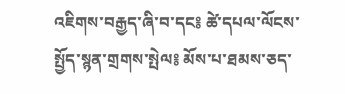འཇིགས་བརྒྱད་ཞི་བ་དང༔ ཚེ་དཔལ་ལོངས་སྤྱོད་སྙན་གྲགས་སྤེལ༔ མོས་པ་ཐམས་ཅད་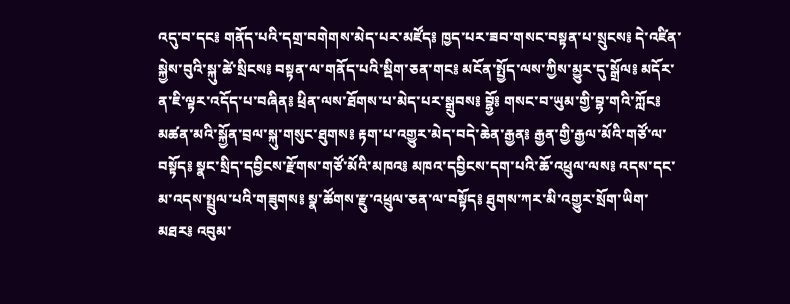འདུ་བ་དང༔ གནོད་པའི་དགྲ་བགེགས་མེད་པར་མཛོད༔ ཁྱད་པར་ཟབ་གསང་བསྟན་པ་སྲུངས༔ དེ་འཛིན་སྐྱེས་བུའི་སྐུ་ཚེ་སྲིངས༔ བསྟན་ལ་གནོད་པའི་སྡིག་ཅན་གང༔ མངོན་སྤྱོད་ལས་ཀྱིས་མྱུར་དུ་སྒྲོལ༔ མདོར་ན་ཇི་ལྟར་འདོད་པ་བཞིན༔ ཕྲིན་ལས་ཐོགས་པ་མེད་པར་སྒྲུབས༔ བྷྱོ༔ གསང་བ་ཡུམ་གྱི་བྷ་གའི་ཀློང༔ མཚན་མའི་སྐྱོན་བྲལ་སྐུ་གསུང་ཐུགས༔ རྟག་པ་འགྱུར་མེད་བདེ་ཆེན་རྒྱན༔ རྒྱན་གྱི་རྒྱལ་མོའི་གཙོ་ལ་བསྟོད༔ སྣང་སྲིད་དབྱིངས་རྫོགས་གཙོ་མོའི་མཁའ༔ མཁའ་དབྱིངས་དག་པའི་ཆོ་འཕྲུལ་ལས༔ འདས་དང་མ་འདས་སྤྲུལ་པའི་གཟུགས༔ སྣ་ཚོགས་རྫུ་འཕྲུལ་ཅན་ལ་བསྟོད༔ ཐུགས་ཀར་མི་འགྱུར་སྲོག་ཡིག་མཐར༔ འབུམ་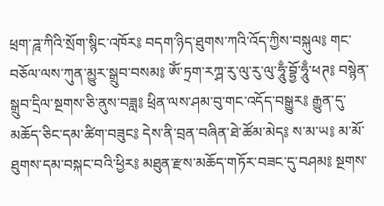ཕྲག་ཌཱ་ཀིའི་སྲོག་སྙིང་འཁོར༔ བདག་ཉིད་ཐུགས་ཀའི་འོད་ཀྱིས་བསྐུལ༔ གང་བཅོལ་ལས་ཀུན་མྱུར་སྒྲུབ་བསམ༔ ཨོཾ་ཏྲག་རཀྴ་རུ་ལུ་རུ་ལུ་ཧཱུྃ་བྷྱོ་ཧཱུྃ་ཕཊ༔ བསྙེན་སྒྲུབ་དྲིལ་སྔགས་ཅི་ནུས་བཟླ༔ ཕྲིན་ལས་ཤམ་བུ་གང་འདོད་བསྒྱུར༔ རྒྱུན་དུ་མཆོད་ཅིང་དམ་ཚིག་བཟུང༔ དེས་ནི་བྲན་བཞིན་ཐེ་ཚོམ་མེད༔ ས་མ་ཡ༔ མ་མོ་ཐུགས་དམ་བསྐང་བའི་ཕྱིར༔ མཐུན་རྫས་མཆོད་གཏོར་བཟང་དུ་བཤམ༔ སྔགས་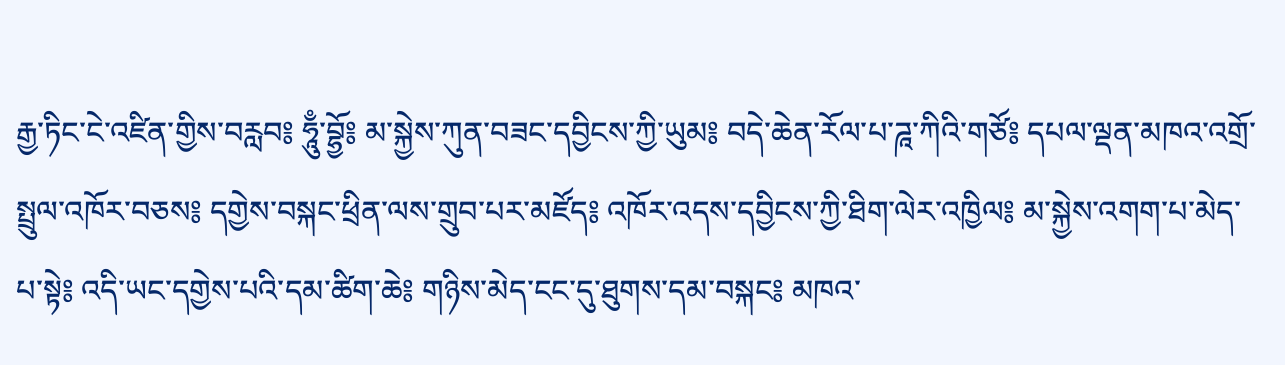རྒྱ་ཏིང་ངེ་འཛིན་གྱིས་བརླབ༔ ཧཱུྃ་བྷྱོ༔ མ་སྐྱེས་ཀུན་བཟང་དབྱིངས་ཀྱི་ཡུམ༔ བདེ་ཆེན་རོལ་པ་ཌཱ་ཀིའི་གཙོ༔ དཔལ་ལྡན་མཁའ་འགྲོ་སྤྲུལ་འཁོར་བཅས༔ དགྱེས་བསྐང་ཕྲིན་ལས་གྲུབ་པར་མཛོད༔ འཁོར་འདས་དབྱིངས་ཀྱི་ཐིག་ལེར་འཁྱིལ༔ མ་སྐྱེས་འགག་པ་མེད་པ་སྟེ༔ འདི་ཡང་དགྱེས་པའི་དམ་ཚིག་ཆེ༔ གཉིས་མེད་ངང་དུ་ཐུགས་དམ་བསྐང༔ མཁའ་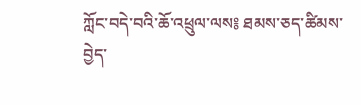ཀློང་བདེ་བའི་ཆོ་འཕྲུལ་ལས༔ ཐམས་ཅད་ཚིམས་བྱེད་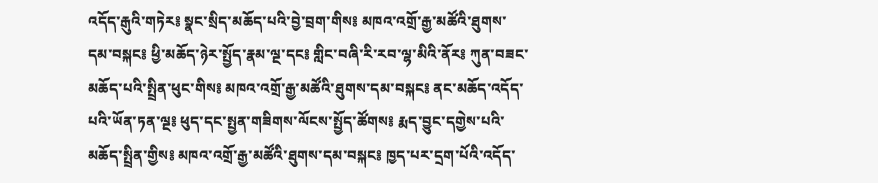འདོད་རྒུའི་གཏེར༔ སྣང་སྲིད་མཆོད་པའི་བྱེ་བྲག་གིས༔ མཁའ་འགྲོ་རྒྱ་མཚོའི་ཐུགས་དམ་བསྐང༔ ཕྱི་མཆོད་ཉེར་སྤྱོད་རྣམ་ལྔ་དང༔ གླིང་བཞི་རི་རབ་ལྷ་མིའི་ནོར༔ ཀུན་བཟང་མཆོད་པའི་སྤྲིན་ཕུང་གིས༔ མཁའ་འགྲོ་རྒྱ་མཚོའི་ཐུགས་དམ་བསྐང༔ ནང་མཆོད་འདོད་པའི་ཡོན་ཏན་ལྔ༔ ཕུད་དང་སྤྱན་གཟིགས་ལོངས་སྤྱོད་ཚོགས༔ རྨད་བྱུང་དགྱེས་པའི་མཆོད་སྤྲིན་གྱིས༔ མཁའ་འགྲོ་རྒྱ་མཚོའི་ཐུགས་དམ་བསྐང༔ ཁྱད་པར་དྲག་པོའི་འདོད་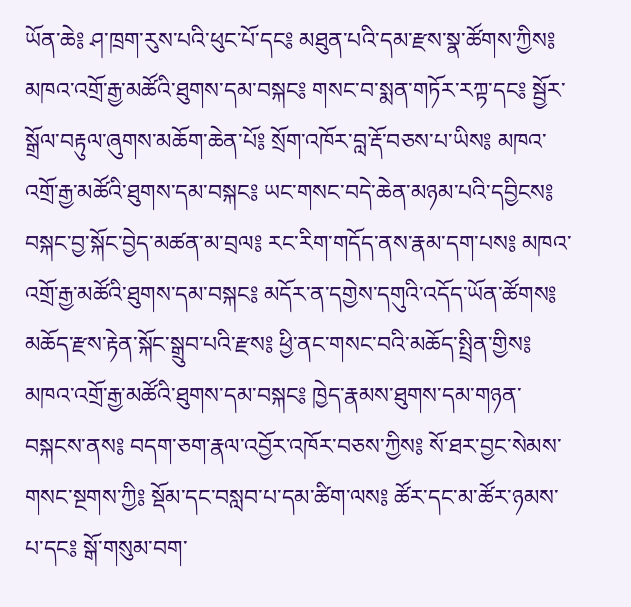ཡོན་ཆེ༔ ཤ་ཁྲག་རུས་པའི་ཕུང་པོ་དང༔ མཐུན་པའི་དམ་རྫས་སྣ་ཚོགས་ཀྱིས༔ མཁའ་འགྲོ་རྒྱ་མཚོའི་ཐུགས་དམ་བསྐང༔ གསང་བ་སྨན་གཏོར་རཀྟ་དང༔ སྦྱོར་སྒྲོལ་བརྟུལ་ཞུགས་མཆོག་ཆེན་པོ༔ སྲོག་འཁོར་བླ་རྡོ་བཅས་པ་ཡིས༔ མཁའ་འགྲོ་རྒྱ་མཚོའི་ཐུགས་དམ་བསྐང༔ ཡང་གསང་བདེ་ཆེན་མཉམ་པའི་དབྱིངས༔ བསྐང་བྱ་སྐོང་བྱེད་མཚན་མ་བྲལ༔ རང་རིག་གདོད་ནས་རྣམ་དག་པས༔ མཁའ་འགྲོ་རྒྱ་མཚོའི་ཐུགས་དམ་བསྐང༔ མདོར་ན་དགྱེས་དགུའི་འདོད་ཡོན་ཚོགས༔ མཆོད་རྫས་རྟེན་སྐོང་སྒྲུབ་པའི་རྫས༔ ཕྱི་ནང་གསང་བའི་མཆོད་སྤྲིན་གྱིས༔ མཁའ་འགྲོ་རྒྱ་མཚོའི་ཐུགས་དམ་བསྐང༔ ཁྱེད་རྣམས་ཐུགས་དམ་གཉན་བསྐངས་ནས༔ བདག་ཅག་རྣལ་འབྱོར་འཁོར་བཅས་ཀྱིས༔ སོ་ཐར་བྱང་སེམས་གསང་སྔགས་ཀྱི༔ སྡོམ་དང་བསླབ་པ་དམ་ཚིག་ལས༔ ཚོར་དང་མ་ཚོར་ཉམས་པ་དང༔ སྒོ་གསུམ་བག་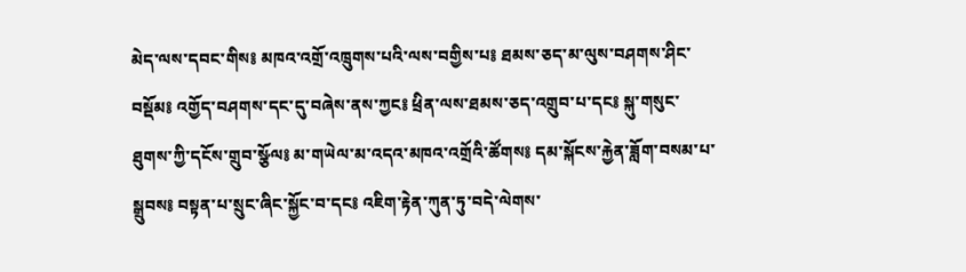མེད་ལས་དབང་གིས༔ མཁའ་འགྲོ་འཁྲུགས་པའི་ལས་བགྱིས་པ༔ ཐམས་ཅད་མ་ལུས་བཤགས་ཤིང་བསྡོམ༔ འགྱོད་བཤགས་དང་དུ་བཞེས་ནས་ཀྱང༔ ཕྲིན་ལས་ཐམས་ཅད་འགྲུབ་པ་དང༔ སྐུ་གསུང་ཐུགས་ཀྱི་དངོས་གྲུབ་སྩོལ༔ མ་གཡེལ་མ་འདའ་མཁའ་འགྲོའི་ཚོགས༔ དམ་སྐོངས་རྐྱེན་ཟློག་བསམ་པ་སྒྲུབས༔ བསྟན་པ་སྲུང་ཞིང་སྐྱོང་བ་དང༔ འཇིག་རྟེན་ཀུན་ཏུ་བདེ་ལེགས་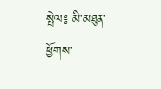སྤེལ༔ མི་མཐུན་ཕྱོགས་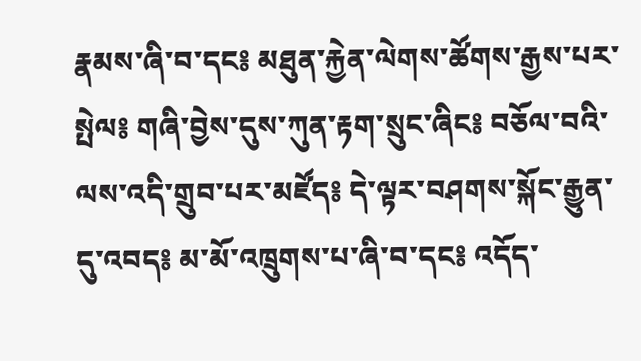རྣམས་ཞི་བ་དང༔ མཐུན་རྐྱེན་ལེགས་ཚོགས་རྒྱས་པར་སྤེལ༔ གཞི་བྱེས་དུས་ཀུན་རྟག་སྲུང་ཞིང༔ བཅོལ་བའི་ལས་འདི་གྲུབ་པར་མཛོད༔ དེ་ལྟར་བཤགས་སྐོང་རྒྱུན་དུ་འབད༔ མ་མོ་འཁྲུགས་པ་ཞི་བ་དང༔ འདོད་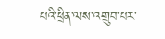པའི་ཕྲིན་ལས་འགྲུབ་པར་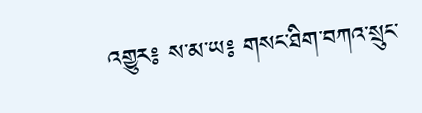འགྱུར༔ ས་མ་ཡ༔ གསང་ཐིག་བཀའ་སྲུང་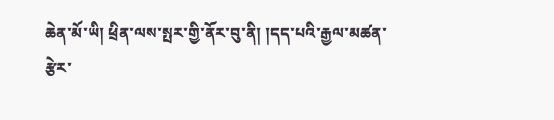ཆེན་མོ་ཡི། ཕྲིན་ལས་སྤར་གྱི་ནོར་བུ་ནི། །དད་པའི་རྒྱལ་མཚན་རྩེར་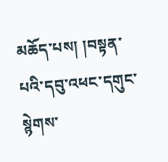མཆོད་པས། །བསྟན་པའི་དབུ་འཕང་དགུང་སྙེགས་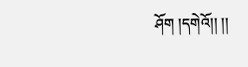ཤོག །དགེའོ།། །།